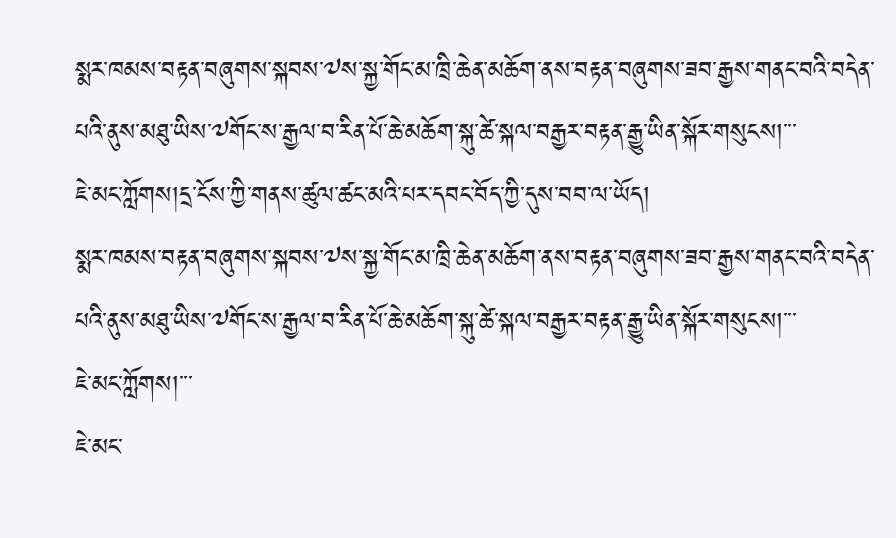སྨར་ཁམས་བརྟན་བཞུགས་སྐབས་༧ས་སྐྱ་གོང་མ་ཁྲི་ཆེན་མཆོག་ནས་བརྟན་བཞུགས་ཟབ་རྒྱས་གནང་བའི་བདེན་པའི་ནུས་མཐུ་ཡིས་༧གོང་ས་རྒྱལ་བ་རིན་པོ་ཆེ་མཆོག་སྐུ་ཚེ་སྐལ་བརྒྱར་བརྟན་རྒྱུ་ཡིན་སྐོར་གསུངས།་་་
ཇེ་མང་ཀློགས།དྲ་ངོས་ཀྱི་གནས་ཚུལ་ཚང་མའི་པར་དབང་བོད་ཀྱི་དུས་བབ་ལ་ཡོད།
སྨར་ཁམས་བརྟན་བཞུགས་སྐབས་༧ས་སྐྱ་གོང་མ་ཁྲི་ཆེན་མཆོག་ནས་བརྟན་བཞུགས་ཟབ་རྒྱས་གནང་བའི་བདེན་པའི་ནུས་མཐུ་ཡིས་༧གོང་ས་རྒྱལ་བ་རིན་པོ་ཆེ་མཆོག་སྐུ་ཚེ་སྐལ་བརྒྱར་བརྟན་རྒྱུ་ཡིན་སྐོར་གསུངས།་་་
ཇེ་མང་ཀློགས།་་་
ཇེ་མང་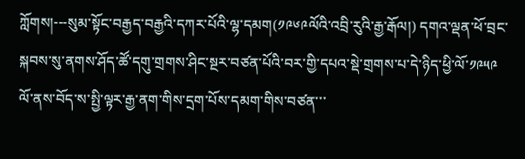ཀློགས།---སུམ་སྟོང་བརྒྱད་བརྒྱའི་དཀར་པོའི་ལྷ་དམག(༡༩༦༩ལོའི་འབྲི་རུའི་རྒྱ་རྒོལ།) དགའ་ལྡན་ཕོ་བྲང་སྐབས་སུ་ནགས་ཤོད་ཚོ་དགུ་གྲགས་ཤིང་སྔར་བཙན་པོའི་བར་གྱི་དཔའ་སྡེ་གྲགས་པ་དེ་ཉིད་ཕྱི་ལོ་༡༩༥༩ ལོ་ནས་བོད་ས་སྤྱི་ལྟར་རྒྱ་ནག་གིས་དྲག་པོས་དམག་གིས་བཙན་་་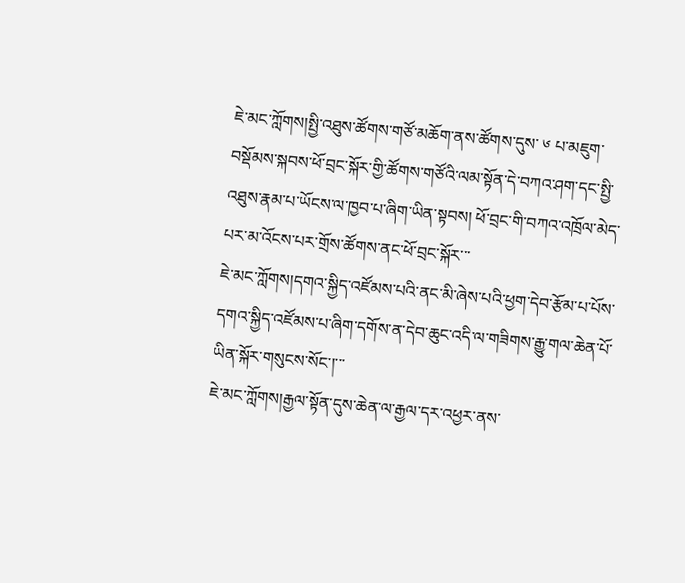ཇེ་མང་ཀློགས།སྤྱི་འཐུས་ཚོགས་གཙོ་མཆོག་ནས་ཚོགས་དུས་ ༦ པ་མཇུག་བསྡོམས་སྐབས་ཕོ་བྲང་སྐོར་གྱི་ཚོགས་གཙོའི་ལམ་སྟོན་དེ་བཀའ་ཤག་དང་སྤྱི་འཐུས་རྣམ་པ་ཡོངས་ལ་ཁྱབ་པ་ཞིག་ཡིན་སྟབས། ཕོ་བྲང་གི་བཀའ་འཁྲོལ་མེད་པར་མ་འོངས་པར་གྲོས་ཚོགས་ནང་ཕོ་བྲང་སྐོར་་་
ཇེ་མང་ཀློགས།དགའ་སྐྱིད་འཛོམས་པའི་ནང་མི་ཞེས་པའི་ཕྱག་དེབ་རྩོམ་པ་པོས་དགའ་སྐྱིད་འཛོམས་པ་ཞིག་དགོས་ན་དེབ་ཆུང་འདི་ལ་གཟིགས་རྒྱུ་གལ་ཆེན་པོ་ཡིན་སྐོར་གསུངས་སོང་།་་་
ཇེ་མང་ཀློགས།རྒྱལ་སྟོན་དུས་ཆེན་ལ་རྒྱལ་དར་འཕྱར་ནས་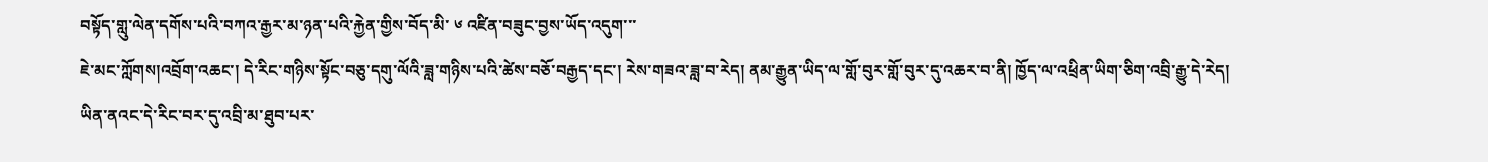བསྟོད་གླུ་ལེན་དགོས་པའི་བཀའ་རྒྱར་མ་ཉན་པའི་རྐྱེན་གྱིས་བོད་མི་ ༦ འཛིན་བཟུང་བྱས་ཡོད་འདུག་་་
ཇེ་མང་ཀློགས།འབྲོག་འཆང་། དེ་རིང་གཉིས་སྟོང་བཅུ་དགུ་ལོའི་ཟླ་གཉིས་པའི་ཚེས་བཅོ་བརྒྱད་དང་། རེས་གཟའ་ཟླ་བ་རེད། ནམ་རྒྱུན་ཡིད་ལ་གློ་བུར་གློ་བུར་དུ་འཆར་བ་ནི། ཁྱོད་ལ་འཕྲིན་ཡིག་ཅིག་འབྲི་རྒྱུ་དེ་རེད། ཡིན་ནའང་དེ་རིང་བར་དུ་འབྲི་མ་ཐུབ་པར་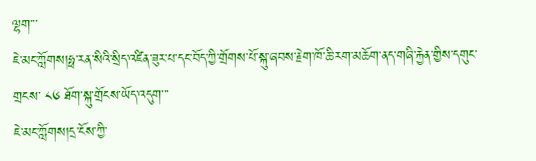ལྷག་་་
ཇེ་མང་ཀློགས།ཧྥ་རན་སིའི་སྲིད་འཛིན་ཟུར་པ་དང་བོད་ཀྱི་གྲོགས་པོ་སྐུ་ཞབས་རྗེག་ཁོ་ཆི་རག་མཆོག་ནད་གཞི་རྐྱེན་གྱིས་དགུང་གྲངས་ ༨༦ ཐོག་སྐུ་གྲོངས་ཡོད་འདུག་་་
ཇེ་མང་ཀློགས།དྲ་ངོས་ཀྱི་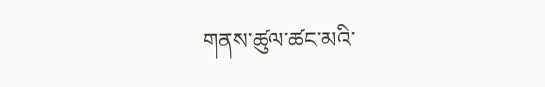གནས་ཚུལ་ཚང་མའི་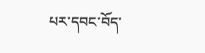པར་དབང་བོད་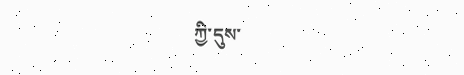ཀྱི་དུས་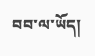བབ་ལ་ཡོད།